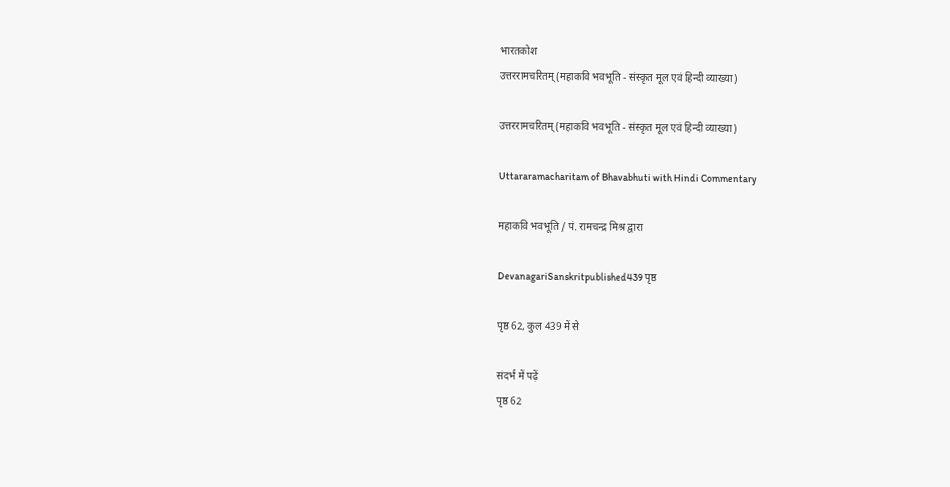भारतकोश
उत्तररामचरितम् (महाकवि भवभूति - संस्कृत मूल एवं हिन्दी व्याख्या)

उत्तररामचरितम् (महाकवि भवभूति - संस्कृत मूल एवं हिन्दी व्याख्या)

Uttararamacharitam of Bhavabhuti with Hindi Commentary

महाकवि भवभूति / पं. रामचन्द्र मिश्र द्वारा

DevanagariSanskritpublished439 पृष्ठ

पृष्ठ 62, कुल 439 में से

संदर्भ में पढ़ें
पृष्ठ 62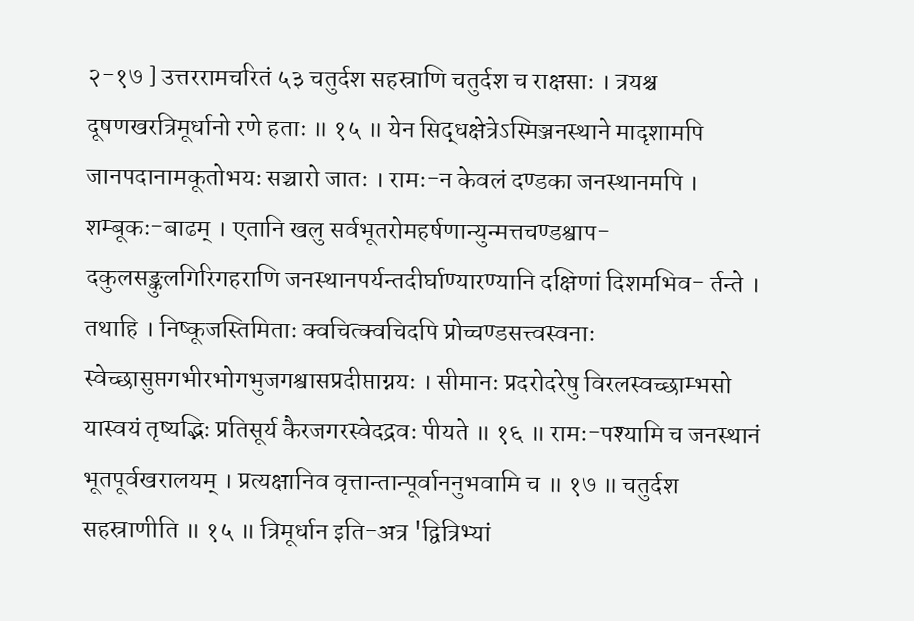२-१७ ] उत्तररामचरितं ५३ चतुर्दश सहस्राणि चतुर्दश च राक्षसाः । त्रयश्च दूषणखरत्रिमूर्धानो रणे हताः ॥ १५ ॥ येन सिद्धक्षेत्रेऽस्मिञ्जनस्थाने मादृशामपि जानपदानामकूतोभयः सञ्चारो जातः । रामः-न केवलं दण्डका जनस्थानमपि । शम्बूकः-बाढम् । एतानि खलु सर्वभूतरोमहर्षणान्युन्मत्तचण्डश्वाप- दकुलसङ्कुलगिरिगहराणि जनस्थानपर्यन्तदीर्घाण्यारण्यानि दक्षिणां दिशमभिव- र्तन्ते । तथाहि । निष्कूजस्तिमिताः क्वचित्क्वचिदपि प्रोच्चण्डसत्त्वस्वनाः स्वेच्छासुप्तगभीरभोगभुजगश्वासप्रदीप्ताग्नयः । सीमानः प्रदरोदरेषु विरलस्वच्छाम्भसो यास्वयं तृष्यद्भिः प्रतिसूर्य कैरजगरस्वेदद्रवः पीयते ॥ १६ ॥ रामः-पश्यामि च जनस्थानं भूतपूर्वखरालयम् । प्रत्यक्षानिव वृत्तान्तान्पूर्वाननुभवामि च ॥ १७ ॥ चतुर्दश सहस्राणीति ॥ १५ ॥ त्रिमूर्धान इति-अत्र 'द्वित्रिभ्यां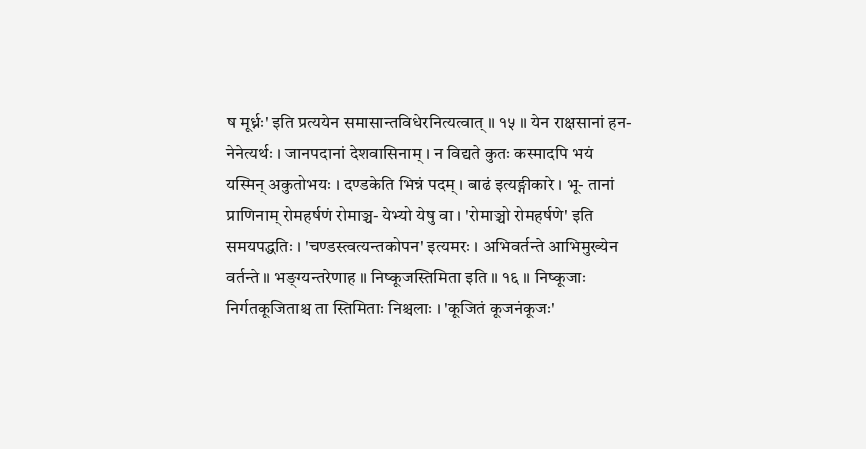ष मूर्ध्नः' इति प्रत्ययेन समासान्तविधेरनित्यत्वात् ॥ १५ ॥ येन राक्षसानां हन- नेनेत्यर्थः । जानपदानां देशवासिनाम् । न विद्यते कुतः कस्मादपि भयं यस्मिन् अकुतोभयः । दण्डकेति भिन्नं पदम् । बाढं इत्यङ्गीकारे । भू- तानां प्राणिनाम् रोमहर्षणं रोमाञ्च- येभ्यो येषु वा । 'रोमाञ्चो रोमहर्षणे' इति समयपद्धतिः । 'चण्डस्त्वत्यन्तकोपन' इत्यमरः । अभिवर्तन्ते आभिमुख्येन वर्तन्ते ॥ भङ्ग्यन्तरेणाह ॥ निष्कूजस्तिमिता इति ॥ १६ ॥ निष्कूजाः निर्गतकूजिताश्च ता स्तिमिताः निश्चलाः । 'कूजितं कूजनंकूजः'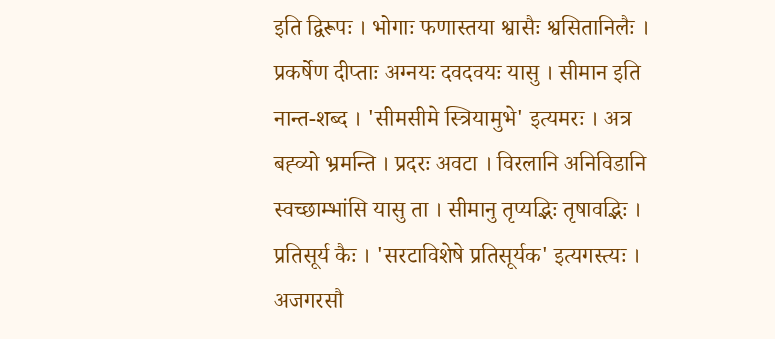इति द्विरूपः । भोगाः फणास्तया श्वासैः श्वसितानिलैः । प्रकर्षेण दीप्ताः अग्नयः दवदवयः यासु । सीमान इति नान्त-शब्द । 'सीमसीमे स्त्रियामुभे' इत्यमरः । अत्र बह्व्यो भ्रमन्ति । प्रदरः अवटा । विरलानि अनिविडानि स्वच्छाम्भांसि यासु ता । सीमानु तृप्यद्भिः तृषावद्भिः । प्रतिसूर्य कैः । 'सरटाविशेषे प्रतिसूर्यक' इत्यगस्त्यः । अजगरसौ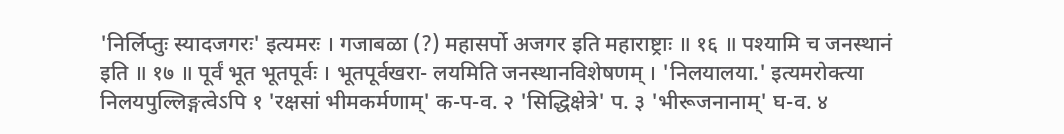'निर्लिप्तुः स्यादजगरः' इत्यमरः । गजाबळा (?) महासर्पो अजगर इति महाराष्ट्राः ॥ १६ ॥ पश्यामि च जनस्थानं इति ॥ १७ ॥ पूर्वं भूत भूतपूर्वः । भूतपूर्वखरा- लयमिति जनस्थानविशेषणम् । 'निलयालया.' इत्यमरोक्त्या निलयपुल्लिङ्गत्वेऽपि १ 'रक्षसां भीमकर्मणाम्' क-प-व. २ 'सिद्धिक्षेत्रे' प. ३ 'भीरूजनानाम्' घ-व. ४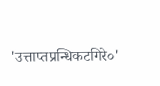'उत्ताप्तप्रन्धिकटगिरे०'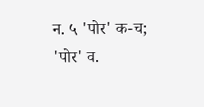न. ५ 'पोर' क-च; 'पोर' व.